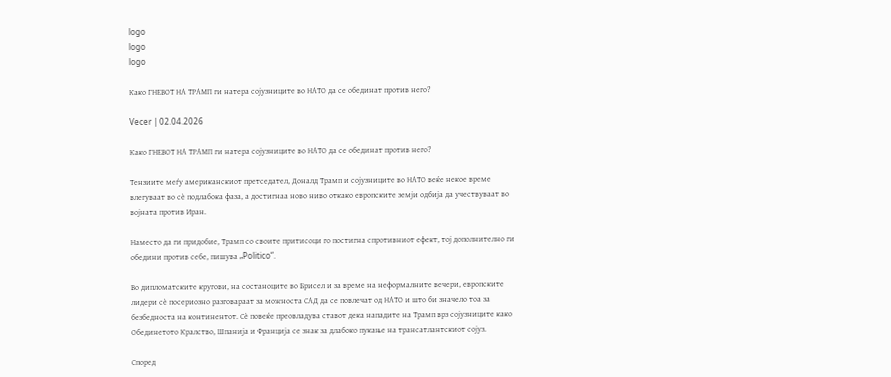logo
logo
logo

Како ГНЕВОТ НА ТРАМП ги натера сојузниците во НАТО да се обединат против него?

Vecer | 02.04.2026

Како ГНЕВОТ НА ТРАМП ги натера сојузниците во НАТО да се обединат против него?

Тензиите меѓу американскиот претседател, Доналд Трамп и сојузниците во НАТО веќе некое време влегуваат во сè подлабока фаза, а достигнаа ново ниво откако европските земји одбија да учествуваат во војната против Иран.

Наместо да ги придобие, Трамп со своите притисоци го постигна спротивниот ефект, тој дополнително ги обедини против себе, пишува „Politico“.

Во дипломатските кругови, на состаноците во Брисел и за време на неформалните вечери, европските лидери сè посериозно разговараат за можноста САД да се повлечат од НАТО и што би значело тоа за безбедноста на континентот. Сè повеќе преовладува ставот дека нападите на Трамп врз сојузниците како Обединетото Кралство, Шпанија и Франција се знак за длабоко пукање на трансатлантскиот сојуз.

Според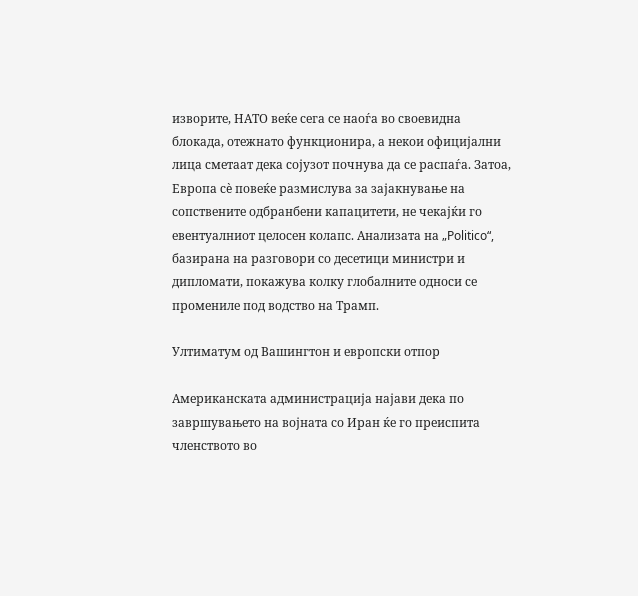изворите, НАТО веќе сега се наоѓа во своевидна блокада, отежнато функционира, а некои официјални лица сметаат дека сојузот почнува да се распаѓа. Затоа, Европа сè повеќе размислува за зајакнување на сопствените одбранбени капацитети, не чекајќи го евентуалниот целосен колапс. Анализата на „Politico“, базирана на разговори со десетици министри и дипломати, покажува колку глобалните односи се промениле под водство на Трамп.

Ултиматум од Вашингтон и европски отпор

Американската администрација најави дека по завршувањето на војната со Иран ќе го преиспита членството во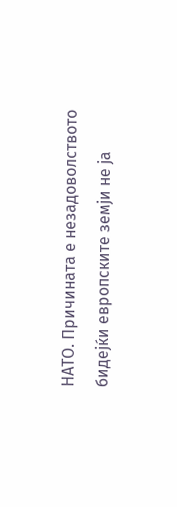НАТО. Причината е незадоволството бидејќи европските земји не ја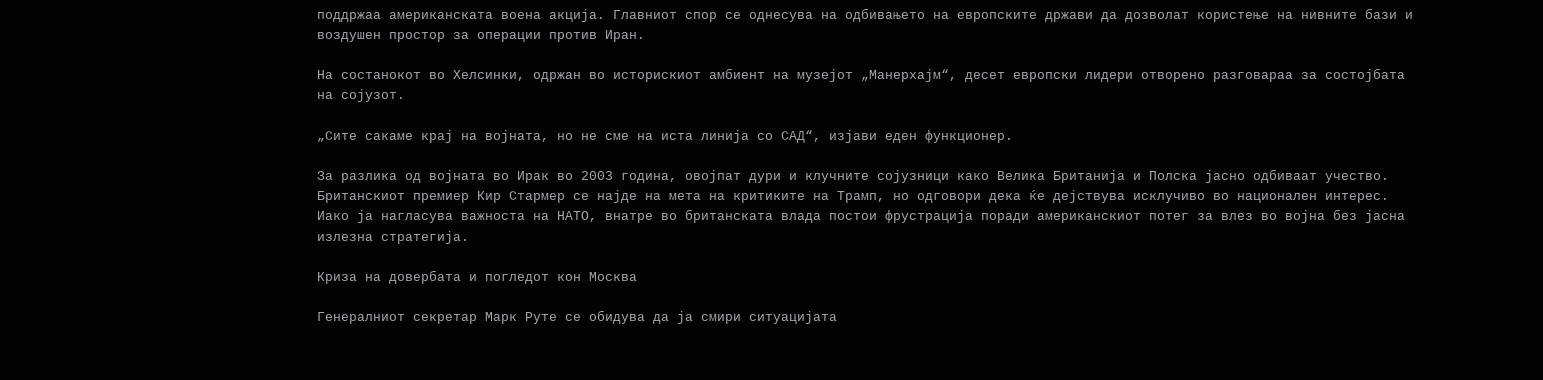поддржаа американската воена акција. Главниот спор се однесува на одбивањето на европските држави да дозволат користење на нивните бази и воздушен простор за операции против Иран.

На состанокот во Хелсинки, одржан во историскиот амбиент на музејот „Манерхајм“, десет европски лидери отворено разговараа за состојбата на сојузот.

„Сите сакаме крај на војната, но не сме на иста линија со САД“, изјави еден функционер.

За разлика од војната во Ирак во 2003 година, овојпат дури и клучните сојузници како Велика Британија и Полска јасно одбиваат учество. Британскиот премиер Кир Стармер се најде на мета на критиките на Трамп, но одговори дека ќе дејствува исклучиво во национален интерес. Иако ја нагласува важноста на НАТО, внатре во британската влада постои фрустрација поради американскиот потег за влез во војна без јасна излезна стратегија.

Криза на довербата и погледот кон Москва

Генералниот секретар Марк Руте се обидува да ја смири ситуацијата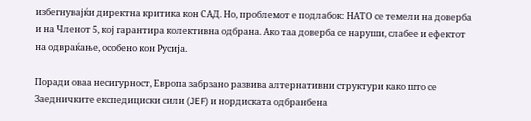избегнувајќи директна критика кон САД. Но, проблемот е подлабок: НАТО се темели на доверба и на Членот 5, кој гарантира колективна одбрана. Ако таа доверба се наруши, слабее и ефектот на одвраќање, особено кон Русија.

Поради оваа несигурност, Европа забрзано развива алтернативни структури како што се Заедничките експедициски сили (JEF) и нордиската одбранбена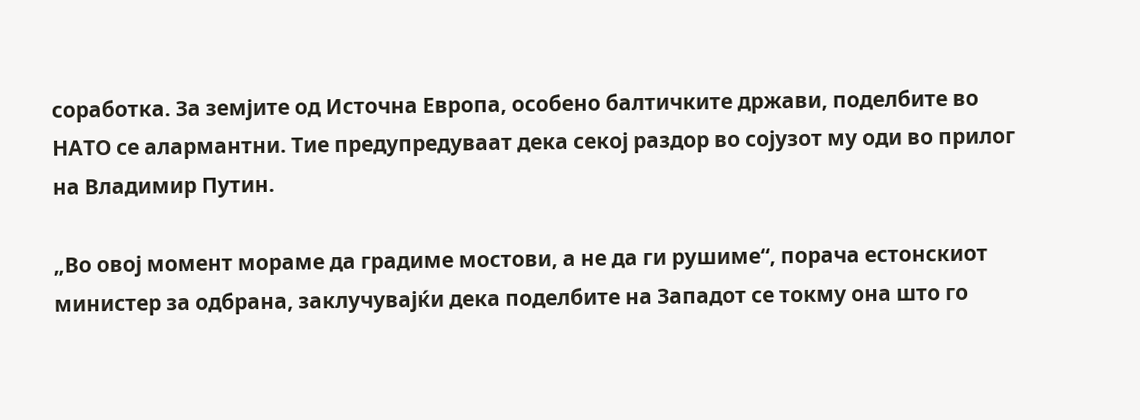соработка. За земјите од Источна Европа, особено балтичките држави, поделбите во НАТО се алармантни. Тие предупредуваат дека секој раздор во сојузот му оди во прилог на Владимир Путин.

„Во овој момент мораме да градиме мостови, а не да ги рушиме“, порача естонскиот министер за одбрана, заклучувајќи дека поделбите на Западот се токму она што го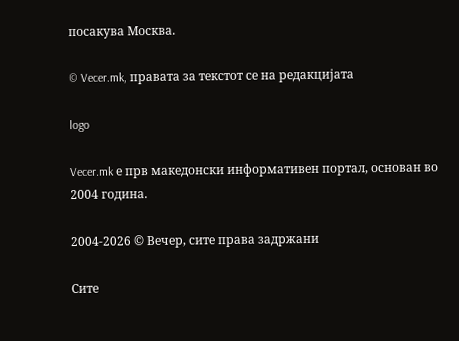посакува Москва.

© Vecer.mk, правата за текстот се на редакцијата

logo

Vecer.mk е прв македонски информативен портал, основан во 2004 година.

2004-2026 © Вечер, сите права задржани

Сите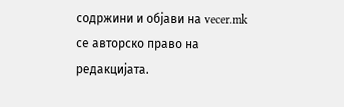содржини и објави на vecer.mk се авторско право на редакцијата.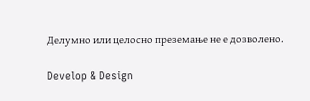Делумно или целосно преземање не е дозволено.

Develop & Design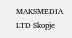MAKSMEDIA LTD Skopje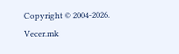Copyright © 2004-2026. Vecer.mk